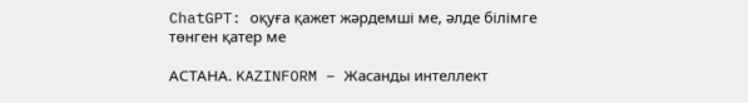ChatGPT: оқуға қажет жәрдемші ме, әлде білімге төнген қатер ме

АСТАНА. KAZINFORM – Жасанды интеллект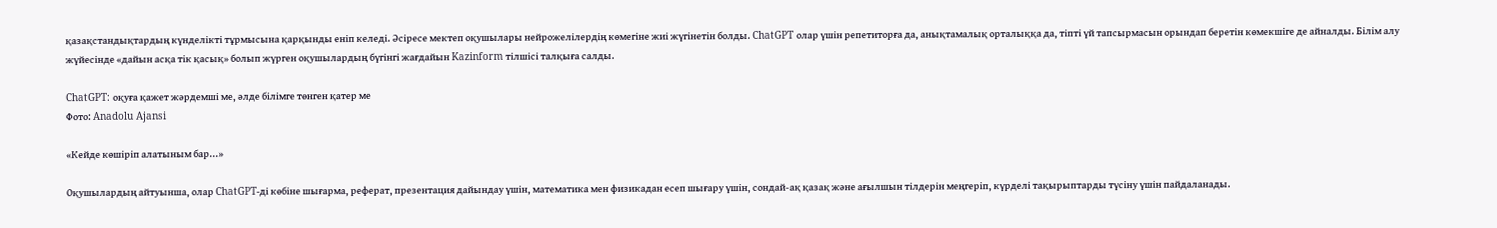қазақстандықтардың күнделікті тұрмысына қарқынды еніп келеді. Әсіресе мектеп оқушылары нейрожелілердің көмегіне жиі жүгінетін болды. ChatGPT олар үшін репетиторға да, анықтамалық орталыққа да, тіпті үй тапсырмасын орындап беретін көмекшіге де айналды. Білім алу жүйесінде «дайын асқа тік қасық» болып жүрген оқушылардың бүгінгі жағдайын Kazinform тілшісі талқыға салды.

ChatGPT: оқуға қажет жәрдемші ме, әлде білімге төнген қатер ме
Фото: Anadolu Ajansi

«Кейде көшіріп алатыным бар...»

Оқушылардың айтуынша, олар ChatGPT-ді көбіне шығарма, реферат, презентация дайындау үшін, математика мен физикадан есеп шығару үшін, сондай-ақ қазақ және ағылшын тілдерін меңгеріп, күрделі тақырыптарды түсіну үшін пайдаланады.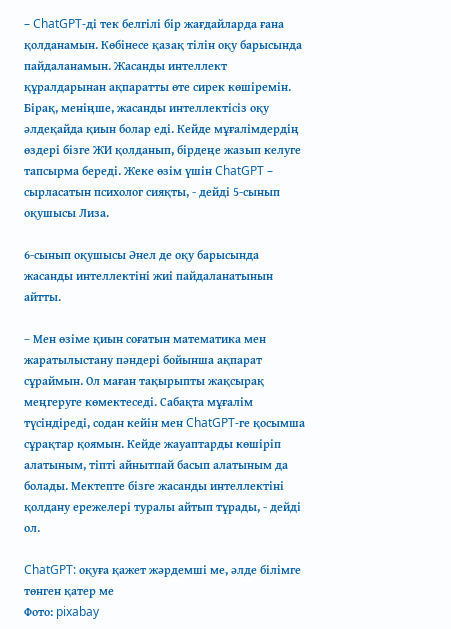– ChatGPT-ді тек белгілі бір жағдайларда ғана қолданамын. Көбінесе қазақ тілін оқу барысында пайдаланамын. Жасанды интеллект құралдарынан ақпаратты өте сирек көшіремін. Бірақ, меніңше, жасанды интеллектісіз оқу әлдеқайда қиын болар еді. Кейде мұғалімдердің өздері бізге ЖИ қолданып, бірдеңе жазып келуге тапсырма береді. Жеке өзім үшін ChatGPT – сырласатын психолог сияқты, - дейді 5-сынып оқушысы Лиза.

6-сынып оқушысы Әнел де оқу барысында жасанды интеллектіні жиі пайдаланатынын айтты.

– Мен өзіме қиын соғатын математика мен жаратылыстану пәндері бойынша ақпарат сұраймын. Ол маған тақырыпты жақсырақ меңгеруге көмектеседі. Сабақта мұғалім түсіндіреді, содан кейін мен ChatGPT-ге қосымша сұрақтар қоямын. Кейде жауаптарды көшіріп алатыным, тіпті айнытпай басып алатыным да болады. Мектепте бізге жасанды интеллектіні қолдану ережелері туралы айтып тұрады, - дейді ол.

ChatGPT: оқуға қажет жәрдемші ме, әлде білімге төнген қатер ме
Фото: pixabay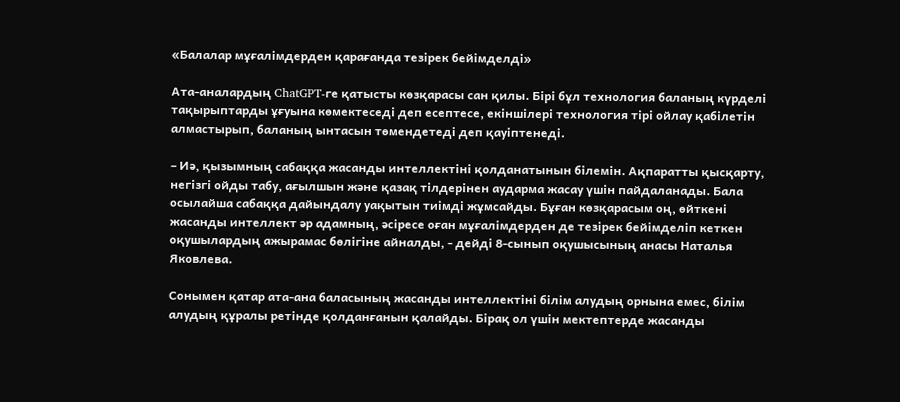«Балалар мұғалімдерден қарағанда тезірек бейімделді»

Ата-аналардың ChatGPT-ге қатысты көзқарасы сан қилы. Бірі бұл технология баланың күрделі тақырыптарды ұғуына көмектеседі деп есептесе, екіншілері технология тірі ойлау қабілетін алмастырып, баланың ынтасын төмендетеді деп қауіптенеді.

– Иә, қызымның сабаққа жасанды интеллектіні қолданатынын білемін. Ақпаратты қысқарту, негізгі ойды табу, ағылшын және қазақ тілдерінен аударма жасау үшін пайдаланады. Бала осылайша сабаққа дайындалу уақытын тиімді жұмсайды. Бұған көзқарасым оң, өйткені жасанды интеллект әр адамның, әсіресе оған мұғалімдерден де тезірек бейімделіп кеткен оқушылардың ажырамас бөлігіне айналды, - дейді 8-сынып оқушысының анасы Наталья Яковлева.

Сонымен қатар ата-ана баласының жасанды интеллектіні білім алудың орнына емес, білім алудың құралы ретінде қолданғанын қалайды. Бірақ ол үшін мектептерде жасанды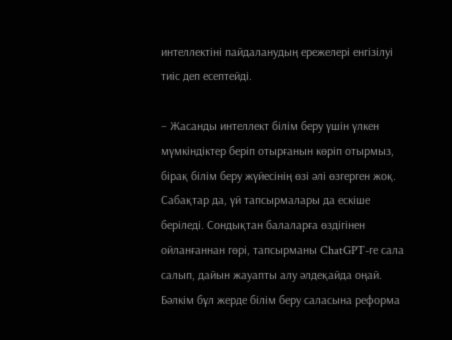интеллектіні пайдаланудың ережелері енгізілуі тиіс деп есептейді.

– Жасанды интеллект білім беру үшін үлкен мүмкіндіктер беріп отырғанын көріп отырмыз, бірақ білім беру жүйесінің өзі әлі өзгерген жоқ. Сабақтар да, үй тапсырмалары да ескіше беріледі. Сондықтан балаларға өздігінен ойланғаннан гөрі, тапсырманы ChatGPT-ге сала салып, дайын жауапты алу әлдеқайда оңай. Бәлкім бұл жерде білім беру саласына реформа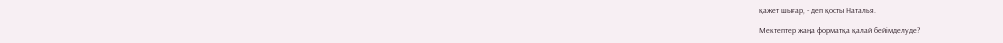қажет шығар, - деп қосты Наталья.

Мектептер жаңа форматқа қалай бейімделуде?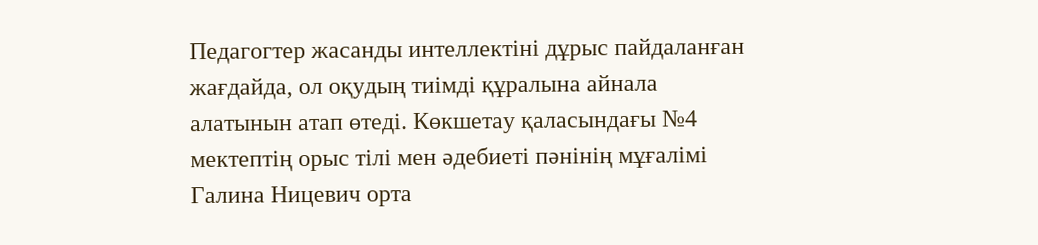Педагогтер жасанды интеллектіні дұрыс пайдаланған жағдайда, ол оқудың тиімді құралына айнала алатынын атап өтеді. Көкшетау қаласындағы №4 мектептің орыс тілі мен әдебиеті пәнінің мұғалімі Галина Ницевич орта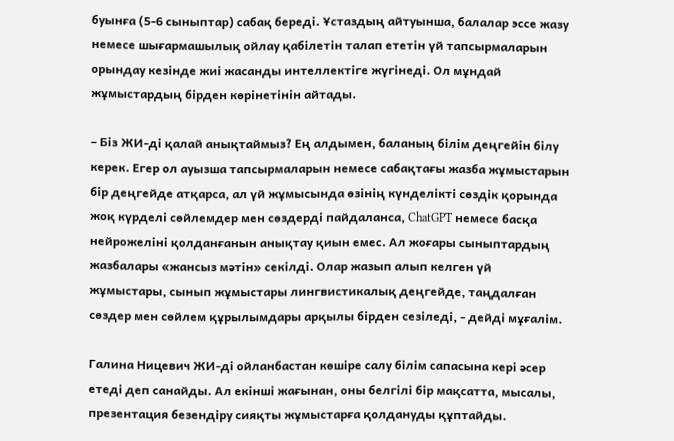буынға (5-6 сыныптар) сабақ береді. Ұстаздың айтуынша, балалар эссе жазу немесе шығармашылық ойлау қабілетін талап ететін үй тапсырмаларын орындау кезінде жиі жасанды интеллектіге жүгінеді. Ол мұндай жұмыстардың бірден көрінетінін айтады.

– Біз ЖИ-ді қалай анықтаймыз? Ең алдымен, баланың білім деңгейін білу керек. Егер ол ауызша тапсырмаларын немесе сабақтағы жазба жұмыстарын бір деңгейде атқарса, ал үй жұмысында өзінің күнделікті сөздік қорында жоқ күрделі сөйлемдер мен сөздерді пайдаланса, ChatGPT немесе басқа нейрожеліні қолданғанын анықтау қиын емес. Ал жоғары сыныптардың жазбалары «жансыз мәтін» секілді. Олар жазып алып келген үй жұмыстары, сынып жұмыстары лингвистикалық деңгейде, таңдалған сөздер мен сөйлем құрылымдары арқылы бірден сезіледі, - дейді мұғалім.

Галина Ницевич ЖИ-ді ойланбастан көшіре салу білім сапасына кері әсер етеді деп санайды. Ал екінші жағынан, оны белгілі бір мақсатта, мысалы, презентация безендіру сияқты жұмыстарға қолдануды құптайды.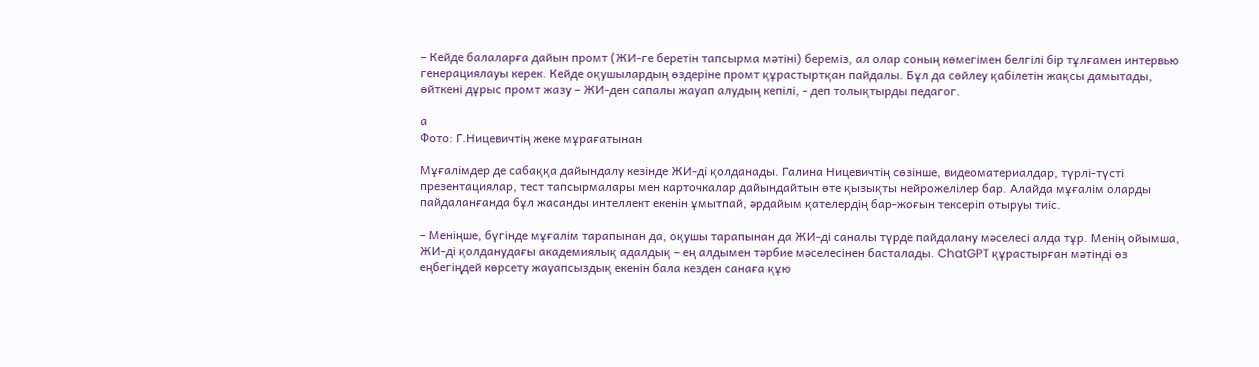– Кейде балаларға дайын промт (ЖИ-ге беретін тапсырма мәтіні) береміз, ал олар соның көмегімен белгілі бір тұлғамен интервью генерациялауы керек. Кейде оқушылардың өздеріне промт құрастыртқан пайдалы. Бұл да сөйлеу қабілетін жақсы дамытады, өйткені дұрыс промт жазу – ЖИ-ден сапалы жауап алудың кепілі, - деп толықтырды педагог.

а
Фото: Г.Ницевичтің жеке мұрағатынан

Мұғалімдер де сабаққа дайындалу кезінде ЖИ-ді қолданады. Галина Ницевичтің сөзінше, видеоматериалдар, түрлі-түсті презентациялар, тест тапсырмалары мен карточкалар дайындайтын өте қызықты нейрожелілер бар. Алайда мұғалім оларды пайдаланғанда бұл жасанды интеллект екенін ұмытпай, әрдайым қателердің бар-жоғын тексеріп отыруы тиіс.

– Меніңше, бүгінде мұғалім тарапынан да, оқушы тарапынан да ЖИ-ді саналы түрде пайдалану мәселесі алда тұр. Менің ойымша, ЖИ-ді қолданудағы академиялық адалдық – ең алдымен тәрбие мәселесінен басталады. ChatGPT құрастырған мәтінді өз еңбегіңдей көрсету жауапсыздық екенін бала кезден санаға құю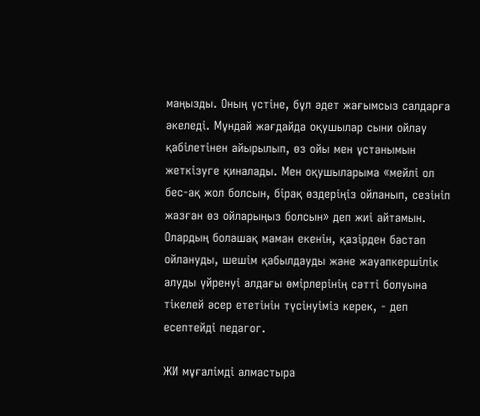маңызды. Оның үстіне, бұл әдет жағымсыз салдарға әкеледі. Мұндай жағдайда оқушылар сыни ойлау қабілетінен айырылып, өз ойы мен ұстанымын жеткізуге қиналады. Мен оқушыларыма «мейлі ол бес-ақ жол болсын, бірақ өздеріңіз ойланып, сезініп жазған өз ойларыңыз болсын» деп жиі айтамын. Олардың болашақ маман екенін, қазірден бастап ойлануды, шешім қабылдауды және жауапкершілік алуды үйренуі алдағы өмірлерінің сәтті болуына тікелей әсер ететінін түсінуіміз керек, - деп есептейді педагог.

ЖИ мұғалімді алмастыра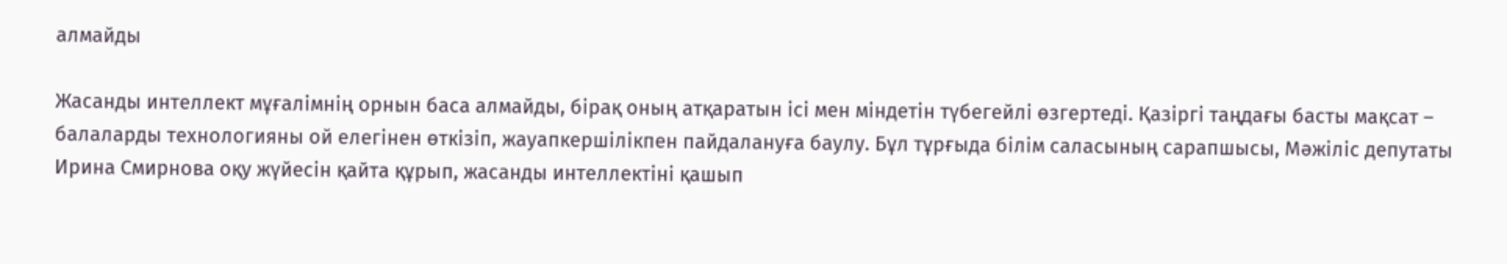алмайды

Жасанды интеллект мұғалімнің орнын баса алмайды, бірақ оның атқаратын ісі мен міндетін түбегейлі өзгертеді. Қазіргі таңдағы басты мақсат – балаларды технологияны ой елегінен өткізіп, жауапкершілікпен пайдалануға баулу. Бұл тұрғыда білім саласының сарапшысы, Мәжіліс депутаты Ирина Смирнова оқу жүйесін қайта құрып, жасанды интеллектіні қашып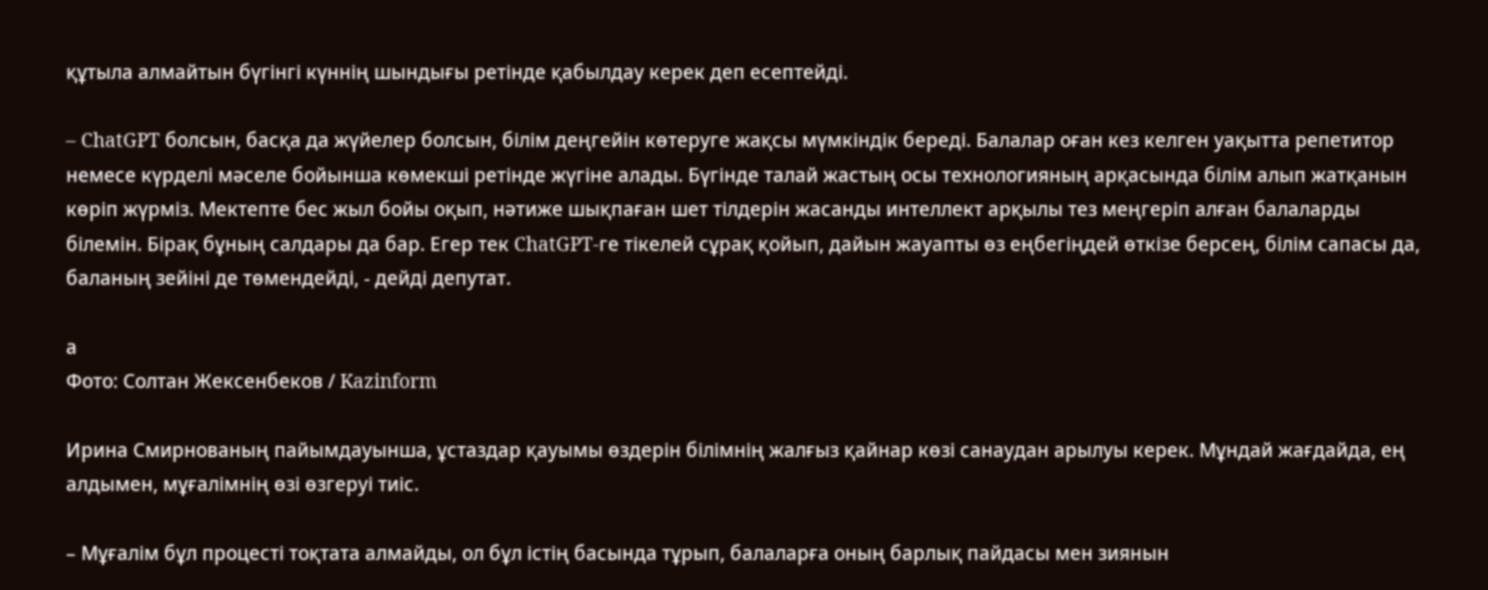құтыла алмайтын бүгінгі күннің шындығы ретінде қабылдау керек деп есептейді.

– ChatGPT болсын, басқа да жүйелер болсын, білім деңгейін көтеруге жақсы мүмкіндік береді. Балалар оған кез келген уақытта репетитор немесе күрделі мәселе бойынша көмекші ретінде жүгіне алады. Бүгінде талай жастың осы технологияның арқасында білім алып жатқанын көріп жүрміз. Мектепте бес жыл бойы оқып, нәтиже шықпаған шет тілдерін жасанды интеллект арқылы тез меңгеріп алған балаларды білемін. Бірақ бұның салдары да бар. Егер тек ChatGPT-ге тікелей сұрақ қойып, дайын жауапты өз еңбегіңдей өткізе берсең, білім сапасы да, баланың зейіні де төмендейді, - дейді депутат.

а
Фото: Солтан Жексенбеков / Kazinform

Ирина Смирнованың пайымдауынша, ұстаздар қауымы өздерін білімнің жалғыз қайнар көзі санаудан арылуы керек. Мұндай жағдайда, ең алдымен, мұғалімнің өзі өзгеруі тиіс.

– Мұғалім бұл процесті тоқтата алмайды, ол бұл істің басында тұрып, балаларға оның барлық пайдасы мен зиянын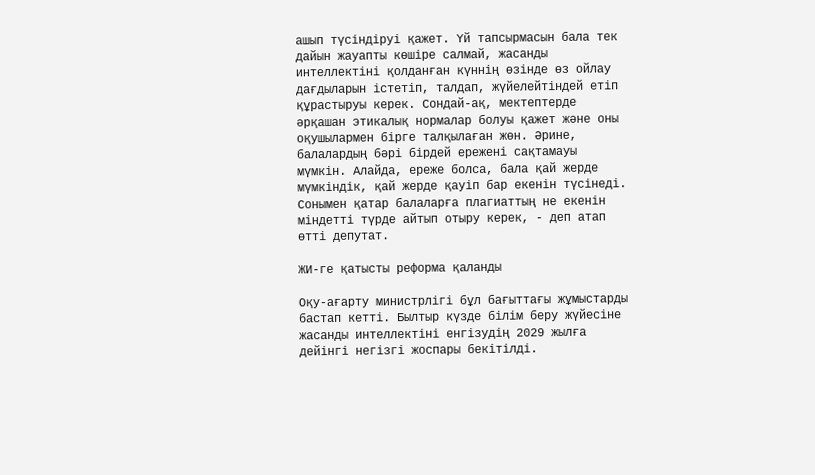ашып түсіндіруі қажет. Үй тапсырмасын бала тек дайын жауапты көшіре салмай, жасанды интеллектіні қолданған күннің өзінде өз ойлау дағдыларын істетіп, талдап, жүйелейтіндей етіп құрастыруы керек. Сондай-ақ, мектептерде әрқашан этикалық нормалар болуы қажет және оны оқушылармен бірге талқылаған жөн. Әрине, балалардың бәрі бірдей ережені сақтамауы мүмкін. Алайда, ереже болса, бала қай жерде мүмкіндік, қай жерде қауіп бар екенін түсінеді. Сонымен қатар балаларға плагиаттың не екенін міндетті түрде айтып отыру керек, - деп атап өтті депутат.

ЖИ-ге қатысты реформа қаланды

Оқу-ағарту министрлігі бұл бағыттағы жұмыстарды бастап кетті. Былтыр күзде білім беру жүйесіне жасанды интеллектіні енгізудің 2029 жылға дейінгі негізгі жоспары бекітілді.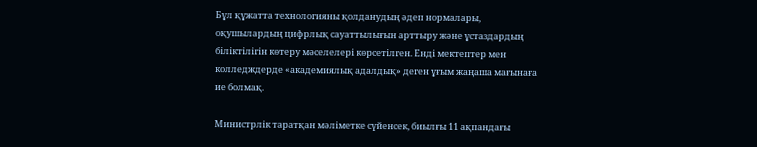Бұл құжатта технологияны қолданудың әдеп нормалары, оқушылардың цифрлық сауаттылығын арттыру және ұстаздардың біліктілігін көтеру мәселелері көрсетілген. Енді мектептер мен колледждерде «академиялық адалдық» деген ұғым жаңаша мағынаға ие болмақ.

Министрлік таратқан мәліметке сүйенсек, биылғы 11 ақпандағы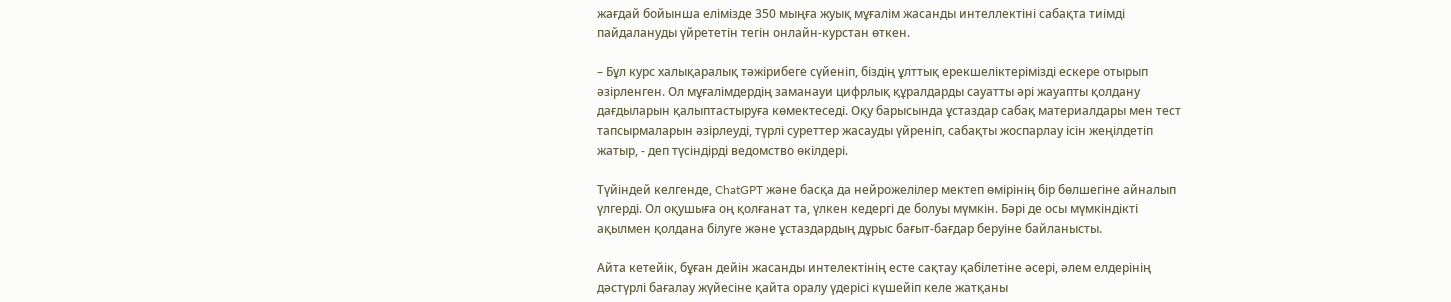жағдай бойынша елімізде 350 мыңға жуық мұғалім жасанды интеллектіні сабақта тиімді пайдалануды үйрететін тегін онлайн-курстан өткен.

– Бұл курс халықаралық тәжірибеге сүйеніп, біздің ұлттық ерекшеліктерімізді ескере отырып әзірленген. Ол мұғалімдердің заманауи цифрлық құралдарды сауатты әрі жауапты қолдану дағдыларын қалыптастыруға көмектеседі. Оқу барысында ұстаздар сабақ материалдары мен тест тапсырмаларын әзірлеуді, түрлі суреттер жасауды үйреніп, сабақты жоспарлау ісін жеңілдетіп жатыр, - деп түсіндірді ведомство өкілдері.

Түйіндей келгенде, ChatGPT және басқа да нейрожелілер мектеп өмірінің бір бөлшегіне айналып үлгерді. Ол оқушыға оң қолғанат та, үлкен кедергі де болуы мүмкін. Бәрі де осы мүмкіндікті ақылмен қолдана білуге және ұстаздардың дұрыс бағыт-бағдар беруіне байланысты.

Айта кетейік, бұған дейін жасанды интелектінің есте сақтау қабілетіне әсері, әлем елдерінің дәстүрлі бағалау жүйесіне қайта оралу үдерісі күшейіп келе жатқаны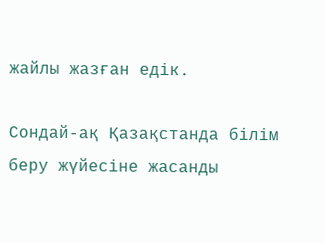жайлы жазған едік.

Сондай-ақ Қазақстанда білім беру жүйесіне жасанды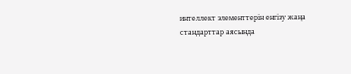интеллект элементтерін енгізу жаңа стандарттар аясында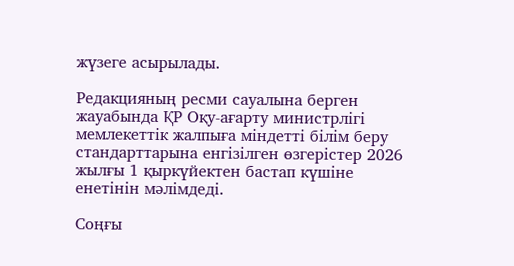жүзеге асырылады.

Редакцияның ресми сауалына берген жауабында ҚР Оқу-ағарту министрлігі мемлекеттік жалпыға міндетті білім беру стандарттарына енгізілген өзгерістер 2026 жылғы 1 қыркүйектен бастап күшіне енетінін мәлімдеді.

Соңғы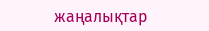жаңалықтар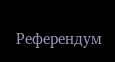Референдум